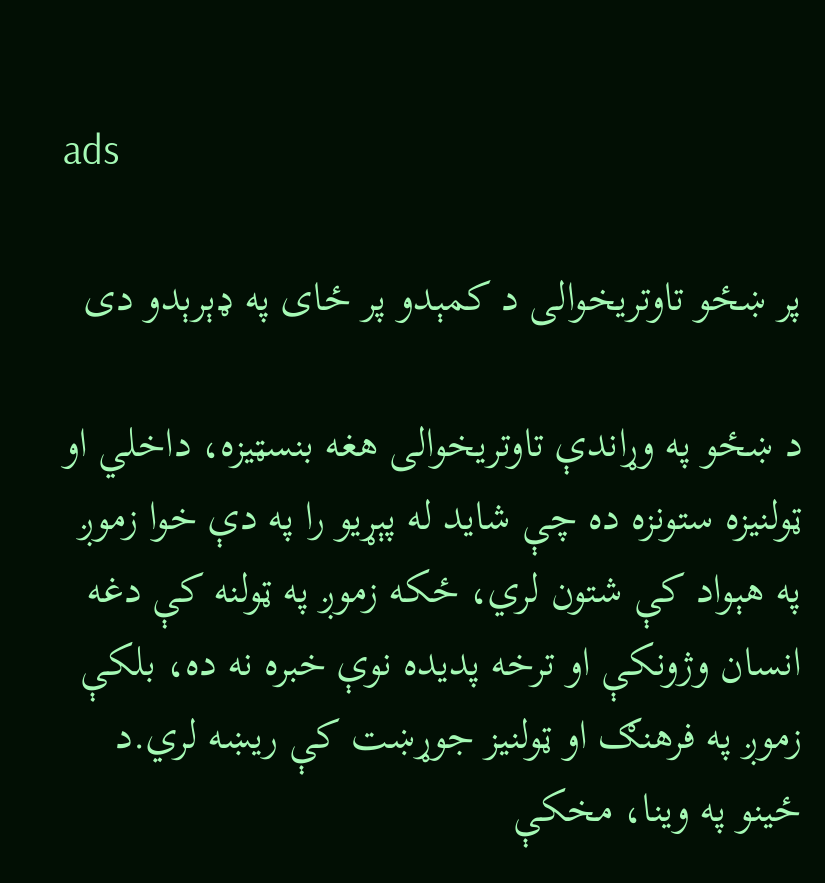ads

پر ښځو تاوتريخوالى د كمېدو پر ځاى په ډېرېدو دى

د ښځو په وړاندې تاوتریخوالی هغه بنسټیزه، داخلي او ټولنیزه ستونزه ده چې شاید له پېړیو را په دې خوا زموږ په هېواد کې شتون لري، ځکه زموږ په ټولنه کې دغه انسان ‌وژونکې او ترخه پدیده نوې خبره نه ده، بلکې زموږ په فرهنګ او ټولنیز جوړښت کې ریښه لري.د ځینو په وینا، مخکې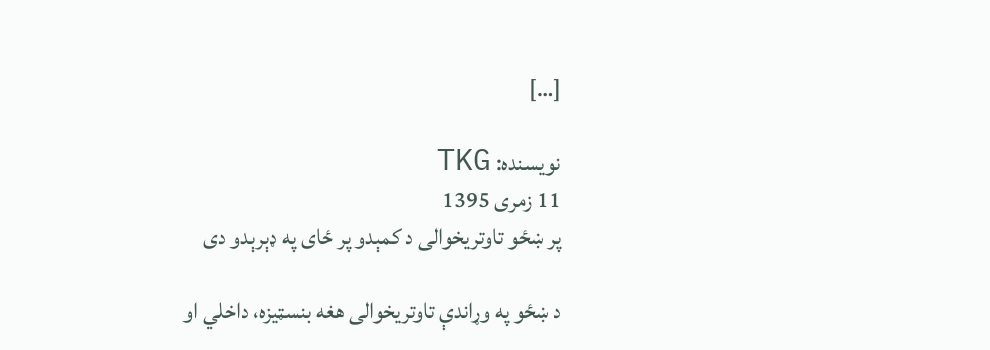[…]

نویسنده: TKG
11 زمری 1395
پر ښځو تاوتريخوالى د كمېدو پر ځاى په ډېرېدو دى

د ښځو په وړاندې تاوتریخوالی هغه بنسټیزه، داخلي او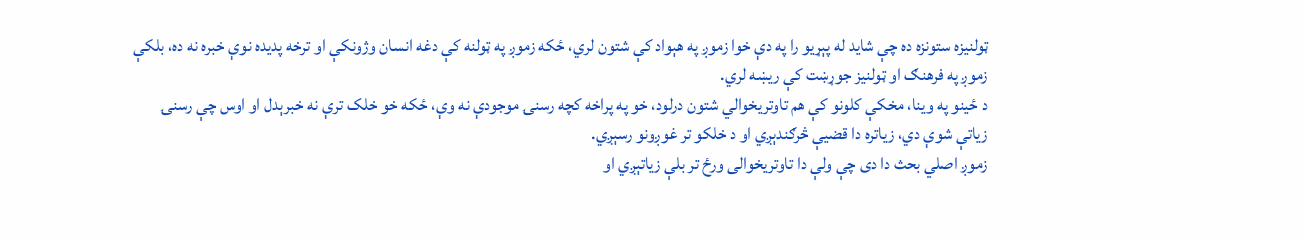ټولنیزه ستونزه ده چې شاید له پېړیو را په دې خوا زموږ په هېواد کې شتون لري، ځکه زموږ په ټولنه کې دغه انسان ‌وژونکې او ترخه پدیده نوې خبره نه ده، بلکې زموږ په فرهنګ او ټولنیز جوړښت کې ریښه لري.
د ځینو په وینا، مخکې کلونو کې هم تاوتریخوالي شتون درلود، خو په پراخه کچه رسنۍ موجودې نه وې، ځکه خو خلک ترې نه خبرېدل او اوس چې رسنۍ زیاتې شوې دي، زیاتره دا قضیې څرګندېږي او د خلکو تر غوږونو رسېږي.
زموږ اصلي بحث دا دی چې ولې دا تاوتریخوالی ورځ تر بلې زیاتېږي او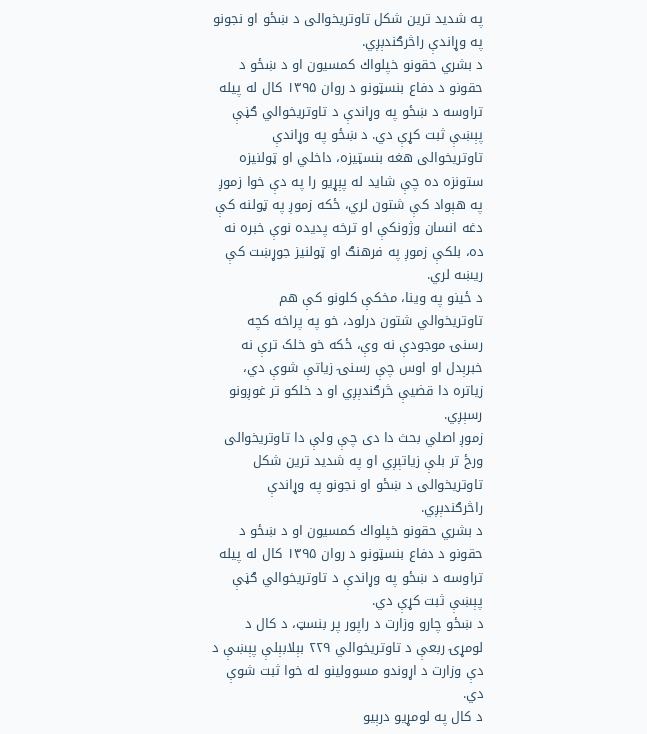په شدید ترین شکل تاوتریخوالی د ښځو او نجونو په وړاندې راڅرګندېږي.
د بشري حقونو خپلواك کمسیون او د ښځو د حقونو د دفاع بنسټونو د روان ۱۳۹۵ کال له پیله تراوسه د ښځو په وړاندې د تاوتریخوالي ګڼې پېښې ثبت كړې دي. د ښځو په وړاندې تاوتریخوالی هغه بنسټیزه، داخلي او ټولنیزه ستونزه ده چې شاید له پېړیو را په دې خوا زموږ په هېواد کې شتون لري، ځکه زموږ په ټولنه کې دغه انسان ‌وژونکې او ترخه پدیده نوې خبره نه ده، بلکې زموږ په فرهنګ او ټولنیز جوړښت کې ریښه لري.
د ځینو په وینا، مخکې کلونو کې هم تاوتریخوالي شتون درلود، خو په پراخه کچه رسنۍ موجودې نه وې، ځکه خو خلک ترې نه خبرېدل او اوس چې رسنۍ زیاتې شوې دي، زیاتره دا قضیې څرګندېږي او د خلکو تر غوږونو رسېږي.
زموږ اصلي بحث دا دی چې ولې دا تاوتریخوالی ورځ تر بلې زیاتېږي او په شدید ترین شکل تاوتریخوالی د ښځو او نجونو په وړاندې راڅرګندېږي.
د بشري حقونو خپلواك کمسیون او د ښځو د حقونو د دفاع بنسټونو د روان ۱۳۹۵ کال له پیله تراوسه د ښځو په وړاندې د تاوتریخوالي ګڼې پېښې ثبت كړې دي.
د ښځو چارو وزارت د راپور پر بنسټ، د کال د لومړۍ ربعې د تاوتریخوالي ۲۲۹ بېلابېلې پېښې د دې وزارت د اړوندو مسوولینو له خوا ثبت شوې دي.
د کال په لومړیو درېیو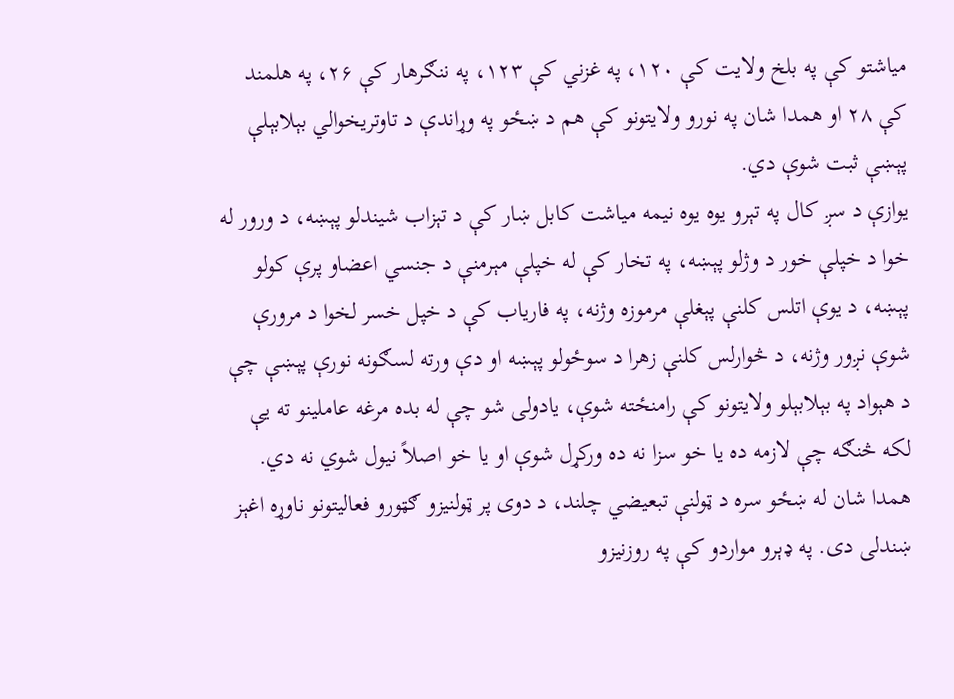میاشتو کې په بلخ ولایت کې ۱۲۰، په غزني کې ۱۲۳، په ننګرهار کې ۲۶، په هلمند کې ۲۸ او همدا شان په نورو ولایتونو کې هم د ښځو په وړاندې د تاوتریخوالي بېلابېلې پېښې ثبت شوې دي.
یوازې د سږ كال په تېرو يوه يوه نيمه مياشت کابل ښار کې د تېزاب شیندلو پېښه، د ورور له خوا د خپلې خور د وژلو پېښه، په تخار كې له خپلې مېرمنې د جنسي اعضاو پرې كولو پېښه، د يوې اتلس كلنې پېغلې مرموزه وژنه، په فارياب كې د خپل خسر لخوا د مرورې شوې نږور وژنه، د څوارلس کلنې زهرا د سوځولو پېښه او دې ورته لسګونه نورې پېښې چې د هېواد په بېلابېلو ولایتونو کې رامنځته شوې، یادولی شو چې له بده مرغه عاملینو ته یې لکه څنګه چې لازمه ده یا خو سزا نه ده ورکړل شوې او یا خو اصلاً نيول شوي نه دي.
همدا شان له ښځو سره د ټولنې تبعیضي چلند، د دوی پر ټولنیزو ګټورو فعالیتونو ناوړه اغېز ښندلی دی. په ډېرو مواردو کې په روزنیزو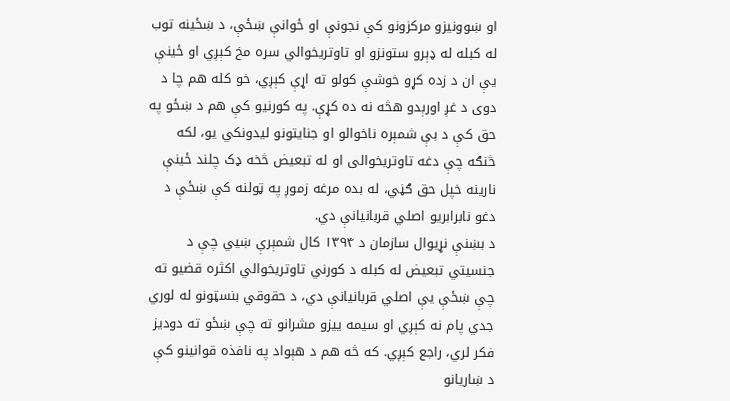او ښوونیزو مرکزونو کې نجونې او ځوانې ښځې، د ښځینه ‌توب له كبله له ډېرو ستونزو او تاوتریخوالي سره مخ کېږي او ځینې یې ان د زده ‌کړو خوشې کولو ته اړې کېږي، خو کله هم چا د دوی د غږ اورېدو هڅه نه ده کړې. په كورنيو كې هم د ښځو په حق کې د بې‌ شمېره ناخوالو او جنایتونو لیدونکي یو، لکه څنګه چې دغه تاوتریخوالى او له تبعیض څخه ډک چلند ځینې نارینه‌ خپل حق ګڼي، له بده مرغه زموږ په ټولنه کې ښځې د دغو نابرابریو اصلي قربانیانې دي.
د بښنې نړیوال سازمان د ۱۳۹۴ کال شمېرې ښیي چې د جنسیتي تبعیض له كبله د کورني تاوتریخوالي اکثره قضیو ته چې ښځې یې اصلي قربانیانې دي، د حقوقي بنسټونو له لوري جدي پام نه کېږي او سیمه ‌ییزو مشرانو ته چې ښځو ته دودیز فکر لري، راجع کېږي. که څه هم د هېواد په نافذه قوانینو کې د ښاریانو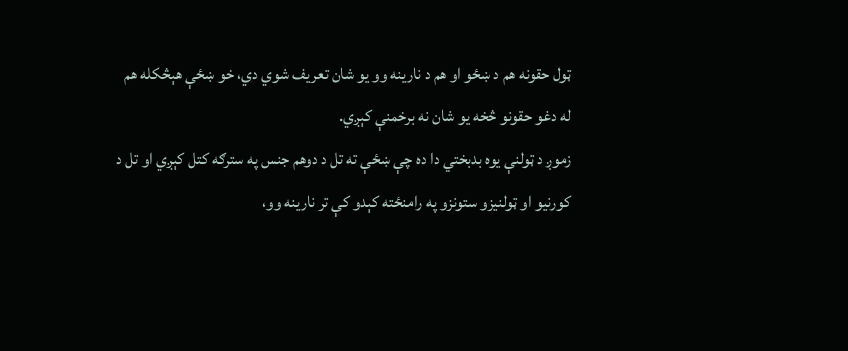ټول حقونه هم د ښځو او هم د نارینه ‌وو یو شان تعریف شوي دي، خو ښځې هېڅکله هم له دغو حقونو څخه یو شان نه برخمنې کېږي.
زموږ د ټولنې يوه بدبختي دا ده چې ښځې ته تل د دوهم جنس په سترګه كتل كېږي او تل د كورنيو او ټولنيزو ستونزو په رامنځته كېدو كې تر نارينه وو،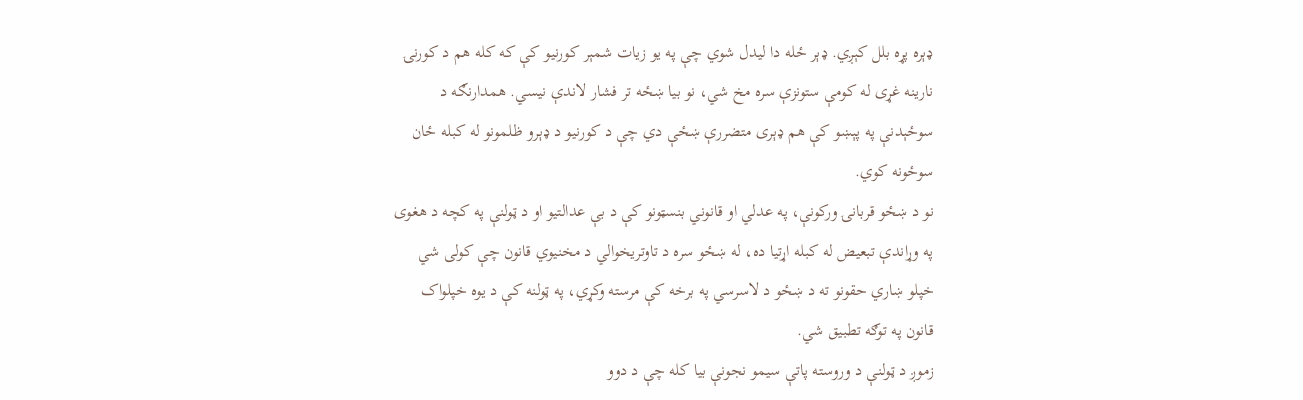ډېره پړه بلل کېږي. ډېر ځله دا ليدل شوي چې په يو زيات شمېر كورنيو كې که کله هم د كورنۍ نارينه غړی له كومې ستونزې سره مخ شي، نو بيا ښځه تر فشار لاندې نيسي. همدارنګه د سوځېدنې په پېښو كې هم ډېری متضررې ښځې دي چې د کورنیو د ډېرو ظلمونو له کبله ځان سوځونه کوي.
نو د ښځو قربانۍ ورکونې، په عدلي او قانوني بنسټونو كې د بې عدالتيو او د ټولنې په کچه د هغوی په وړاندې تبعیض له كبله اړتیا ده، له ښځو سره د تاوتریخوالي د مخنیوي قانون چې کولی شي خپلو ښاري حقونو ته د ښځو د لاسرسي په برخه کې مرسته وکړي، په ټولنه کې د یوه خپلواک قانون په توګه تطبیق شي.
زموږ د ټولنې د وروسته پاتې سیمو نجونې بیا کله چې د دوو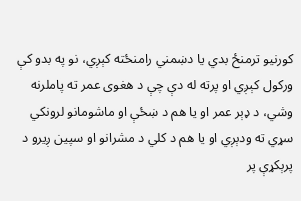کورنیو ترمنځ بدي یا دښمني رامنځته کېږي، نو په بدو کې ورکول کېږي او پرته له دې چې د هغوی عمر ته پاملرنه وشي، د ډېر عمر او یا هم د ښځې او ماشومانو لرونكي سړي ته ودېږي او یا هم د کلي د مشرانو او سپین ږیرو د پرېکړې پر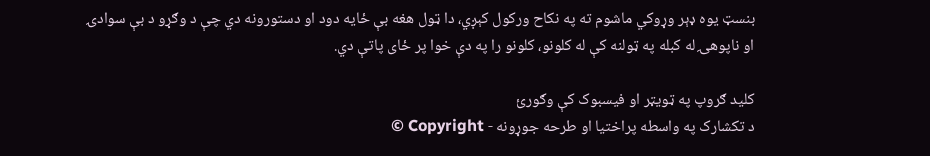بنسټ یوه ډېر وړوکي ماشوم ته په نکاح ورکول کېږي، دا ټول هغه بې ځایه دود او دستورونه دي چې د وګړو د بې سوادۍ او ناپوهۍ له کبله په ټولنه کې له کلونو، کلونو را په دې خوا پر ځای پاتې دي.

کلید ګروپ په ټویټر او فیسبوک کې وګورئ
د تکشارک په واسطه پراختیا او طرحه جوړونه - Copyright ©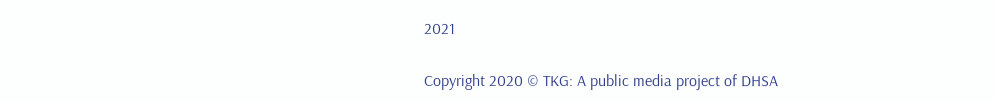2021

Copyright 2020 © TKG: A public media project of DHSA